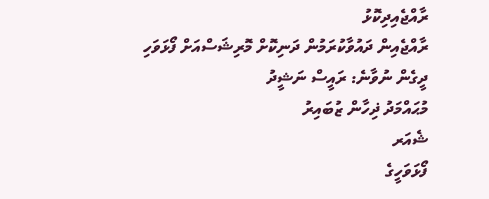ރާއްޖެއިދިކޮޅު
ރާއްޖެއިން ދައުވާކުރަމުން ދަނިކޮށް މޮރިޝަސްއަށް ފޯޅަވަހި ދީގެން ނުވާނެ: ރައީސް ނަޝީދު
މުޙައްމަދު ޛިހާން ޒުބައިރު
ޝެއަރ
ފޯޅަވަހީގެ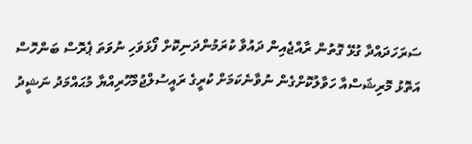ސަރަހަދައްދާ ގުޅޭ ގޮތުން ރާއްޖެއިން ދައުވާ ކުރަމުންދަނިކޮށް ފޯޅަވަހި ނުވަތަ ޕެރޮސް ބަންހޮސް އަތޮޅު މޮރިޝަސްއާ ހަވާލުކޮށްގެން ނުވާނެކަމަށް ކުރީގެ ރައީސުލްޖުމްހޫރިއްޔާ މުޙައްމަދު ނަޝީދު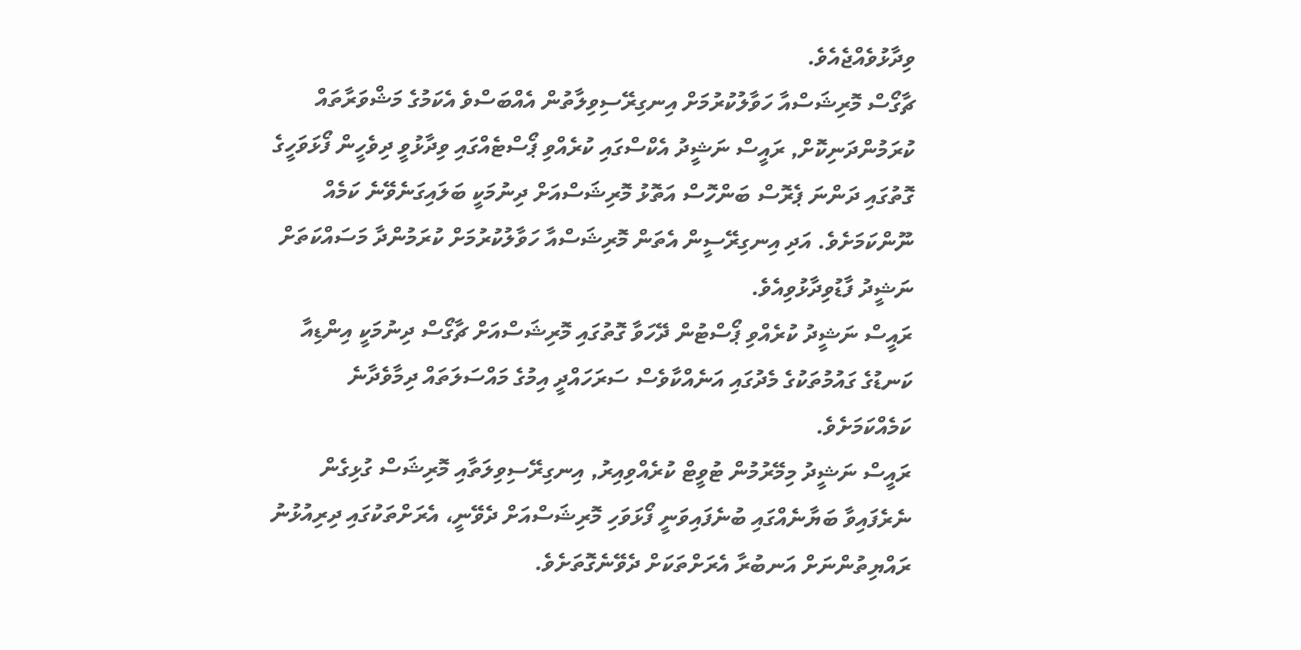ވިދާޅުވެއްޖެއެވެ.
ޗާގޯސް މޮރިޝަސްއާ ހަވާލުކުރުމަށް އިނގިރޭސިވިލާތުން އެއްބަސްވެ އެކަމުގެ މަޝްވަރާތައް ކުރަމުންދަނިކޮށް, ރައީސް ނަޝީދު އެކްސްގައި ކުރެއްވި ޕޯސްޓެއްގައި ވިދާޅުވީ ދިވެހީން ފޯޅަވަހީގެ ގޮތުގައި ދަންނަ ޕެރޮސް ބަންހޮސް އަތޮޅު މޮރިޝަސްއަށް ދިނުމަކީ ބަލައިގަނެވޭނެ ކަމެއް ނޫންކަމަށެވެ. އަދި އިނގިރޭސީން އެތަން މޮރިޝަސްއާ ހަވާލުކުރުމަށް ކުރަމުންދާ މަސައްކަތަށް ނަޝީދު ފާޑުވިދާޅުވިއެވެ.
ރައީސް ނަޝީދު ކުރެއްވި ޕޯސްޓުން ދޭހަވާ ގޮތުގައި މޮރިޝަސްއަށް ޗާގޯސް ދިނުމަކީ އިންޑިއާ ކަނޑުގެ ގައުމުތަކުގެ މެދުގައި އަނެއްކާވެސް ސަރަހައްދީ އިމުގެ މައްސަލަތައް ދިމާވެދާނެ ކަމެއްކަމަށެވެ.
ރައީސް ނަޝީދު މިމޭރުމުން ޓުވީޓް ކުރެއްވިއިރު, އިނގިރޭސިވިލަތާއި މޮރިޝަސް ގުޅިގެން ނެރެފައިވާ ބަޔާނެއްގައި ބުނެފައިވަނީ ފޯޅަވަހި މޮރިޝަސްއަށް ދެވޭނީ، އެރަށްތަކުގައި ދިރިއުޅުނު ރައްޔިތުންނަށް އަނބުރާ އެރަށްތަކަށް ދެވޭނެގޮތަށެވެ.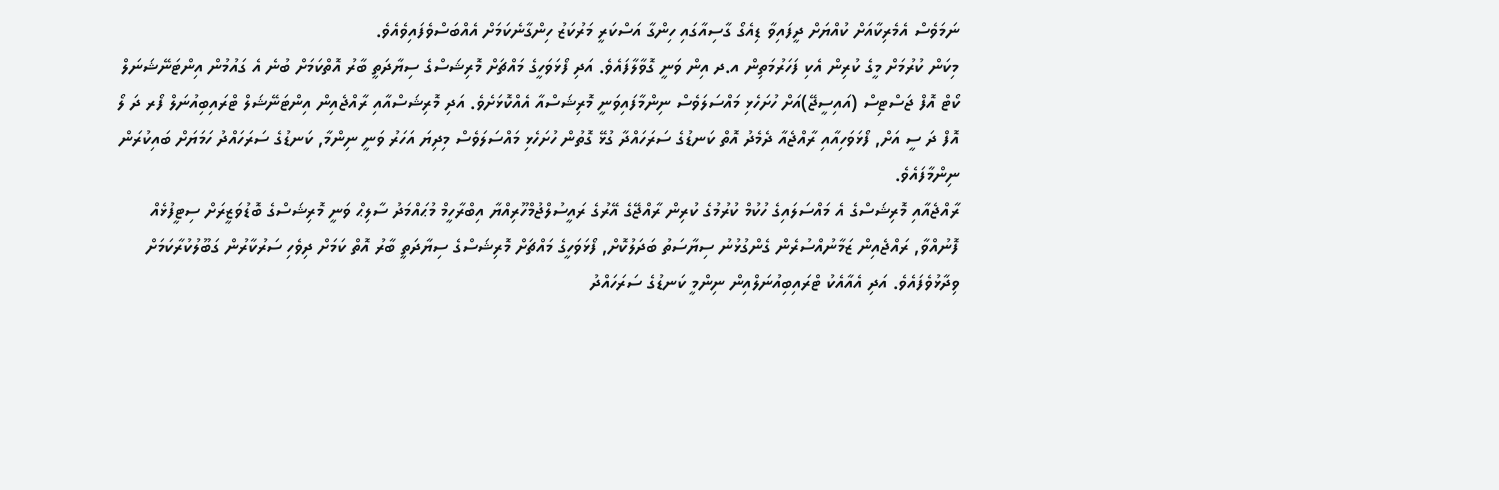ނަމަވެސް އެމެރިކާއަށް ކުއްޔަށް ދީފައިވާ ޑިއެގޯ ގާސިއާގައި ހިންގާ އަސްކަރީ މަރުކަޒު ހިންގާނެކަމަށް އެއްބަސްވެފައިވެއެވެ.
މިކަން ކުރުމަށް މީގެ ކުރިން އެކި ފަހަރުމަތިން އ.ދ އިން ވަނީ ގޮވާލާފައެވެ. އަދި ފޯޅަވަހީގެ މައްޗަށް މޮރިޝަސްގެ ސިޔާދަތީ ބާރު އޮތްކަމަށް ބުނެ އެ ގައުމުން އިންޓަނޭޝަނަލް ކޯޓް އޮފް ޖަސްޓިސް (އައިސީޖޭ)އަށް ހުށަހެޅި މައްސަލަވެސް ނިންމާފައިވަނީ މޮރިޝަސްއާ އެއްކޮޅަށެވެ. އަދި މޮރިޝަސްއާއި ރާއްޖެއިން އިންޓަނޭޝަލް ޓްރައިބިއުނަލް ފޯރ ދަ ލޯ އޮފް ދަ ސީ އަށް, ފޯޅަވަހިއާއި ރާއްޖެއާ ދެމެދު އޮތް ކަނޑުގެ ސަރަހައްދާ ގުޅޭ ގޮތުން ހުށަހެޅި މައްސަލަވެސް މިދިޔަ އަހަރު ވަނީ ނިންމާ, ކަނޑުގެ ސަރަހައްދު ހަމަޔަށް ބައިކުރަން ނިންމާފައެވެ.
ރާއްޖެއާއި މޮރިޝަސްގެ އެ މައްސަލައިގެ ހުކުމް ކުރުމުގެ ކުރިން ރާއްޖޭގެ އޭރުގެ ރައީސުލްޖުމްހޫރިއްޔާ އިބްރާހީމް މުޙައްމަދު ސާލިޙް ވަނީ މޮރިޝަސްގެ ބޮޑުވަޒީރަށް ސިޓީފުޅެއް ފޮނުއްވާ, ރައްޖެއިން ޒަމާނުއްސުރެން ގެންގުޅުނު ސިޔާސަތު ބަދަލުކޮށް, ފޯޅަވަހީގެ މައްޗަށް މޮރިޝަސްގެ ސިޔާދަތީ ބާރު އޮތް ކަމަށް ދިވެހި ސަރުކާރުން ގަބޫލުކުރާކަމަށް ވިދާޅުވެފައެވެ. އަދި އެއާއެކު ޓްރައިބިއުނަލްއިން ނިންމީ ކަނޑުގެ ސަރަހައްދު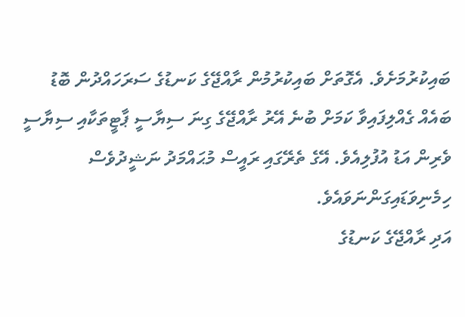ބައިކުރުމަށެވެ. އެގޮތަށް ބައިކުރުމުން ރާއްޖޭގެ ކަނޑުގެ ސަރަހައްދުން ބޮޑު ބައެއް ގެއްލިފައިވާ ކަމަށް ބުނެ އޭރު ރާއްޖޭގެ ގިނަ ސިޔާސީ ޕާޓީތަކާއި ސިޔާސީ ވެރިން އަޑު އުފުލިއެވެ. އޭގެ ތެރޭގައި ރައީސް މުޙައްމަދު ނަޝީދުވެސް ހިމެނިވަޑައިގަންނަވައެވެ.
އަދި ރާއްޖޭގެ ކަނޑުގެ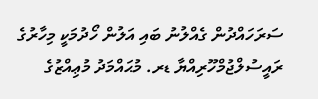ސަރަހައްދުން ގެއްލުނު ބައި އަލުން ހޯދުމަކީ މިހާރުގެ ރައީސުލްޖުމްހޫރިއްޔާ ޑރ. މުޙައްމަދު މުޢިއްޒުގެ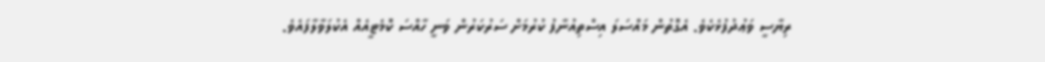ރިޔާސީ ވަޢުދުފުޅެކެވެ. އެގޮތުން މައްސަލަ އިސްތިއުނާފު ކުރުމަށް ސަރުކަރުން ވަނީ ހާއްސަ ކޮމެޓީއެއް އެކުލަވާލާފައެވެ.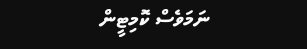ނަމަވެސް ކޮމިޓީން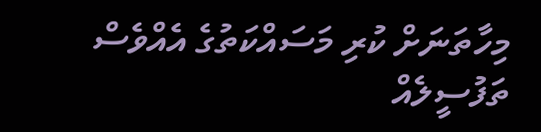މިހާތަނަށް ކުރި މަސައްކަތުގެ އެއްވެސް ތަފުސީލެއް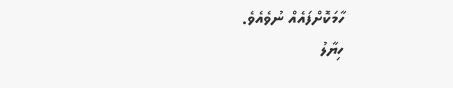ހާމަކޮށްފައެއް ނުވެއެވެ.
ހިޔާލު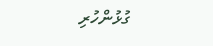ގުޅުންހުރި